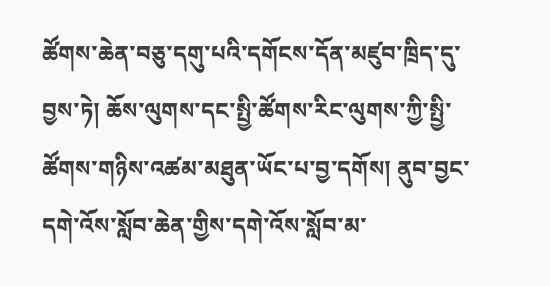ཚོགས་ཆེན་བཅུ་དགུ་པའི་དགོངས་དོན་མཛུབ་ཁྲིད་དུ་བྱས་ཏེ། ཆོས་ལུགས་དང་སྤྱི་ཚོགས་རིང་ལུགས་ཀྱི་སྤྱི་ཚོགས་གཉིས་འཚམ་མཐུན་ཡོང་པ་བྱ་དགོས། ནུབ་བྱང་དགེ་འོས་སློབ་ཆེན་གྱིས་དགེ་འོས་སློབ་མ་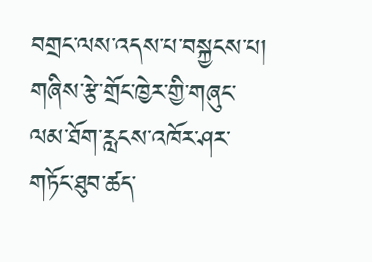བགྲང་ལས་འདས་པ་བསྐྱངས་པ། གཞིས་རྩེ་གྲོང་ཁྱེར་གྱི་གཞུང་ལམ་ཐོག་རླངས་འཁོར་ཤར་གཏོང་ཐུབ་ཚད་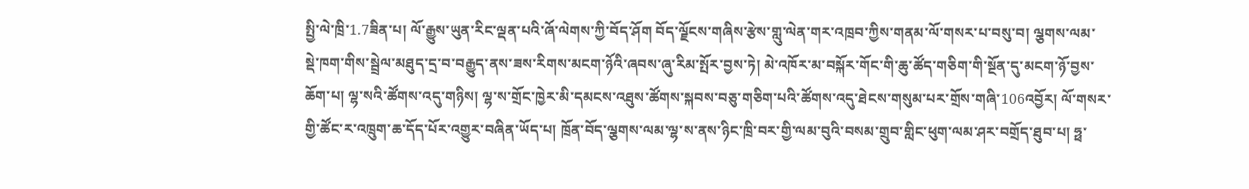སྤྱི་ལེ་ཁྲི་1.7ཟིན་པ། ལོ་རྒྱུས་ཡུན་རིང་ལྡན་པའི་ཞོ་ལེགས་ཀྱི་བོད་ཤོག བོད་ལྗོངས་གཞིས་རྩེས་གླུ་ལེན་གར་འཁྲབ་ཀྱིས་གནམ་ལོ་གསར་པ་བསུ་བ། ལྕགས་ལམ་སྡེ་ཁག་གིས་སྦྲེལ་མཐུད་དྲ་བ་བརྒྱུད་ནས་ཟས་རིགས་མངག་ཉོའི་ཞབས་ཞུ་རིམ་སྤོར་བྱས་ཏེ། མེ་འཁོར་མ་བསྐོར་གོང་གི་ཆུ་ཚོད་གཅིག་གི་སྔོན་དུ་མངག་ཉོ་བྱས་ཆོག་པ། ལྷ་སའི་ཚོགས་འདུ་གཉིས། ལྷ་ས་གྲོང་ཁྱེར་མི་དམངས་འཐུས་ཚོགས་སྐབས་བཅུ་གཅིག་པའི་ཚོགས་འདུ་ཐེངས་གསུམ་པར་གྲོས་གཞི་106འབྱོར། ལོ་གསར་གྱི་ཚོང་ར་འཁྲུག་ཆ་དོད་པོར་འགྱུར་བཞིན་ཡོད་པ། ཁྲོན་བོད་ལྕགས་ལམ་ལྷ་ས་ནས་ཉིང་ཁྲི་བར་གྱི་ལམ་བུའི་བསམ་གྲུབ་གླིང་ཕུག་ལམ་ཤར་བགྲོད་ཐུབ་པ། ཧྥ་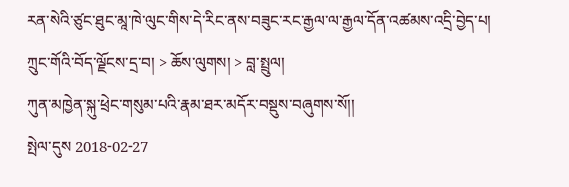རན་སེའི་ཙུང་ཐུང་མཱ་ཁེ་ལུང་གིས་དེ་རིང་ནས་བཟུང་རང་རྒྱལ་ལ་རྒྱལ་དོན་འཚམས་འདྲི་བྱེད་པ།
ཀྲུང་གོའི་བོད་ལྗོངས་དྲ་བ། > ཆོས་ལུགས། > བླ་སྤྲུལ།
ཀུན་མཁྱེན་སྐུ་ཕྲེང་གསུམ་པའི་རྣམ་ཐར་མདོར་བསྡུས་བཞུགས་སོ།།
སྤེལ་དུས 2018-02-27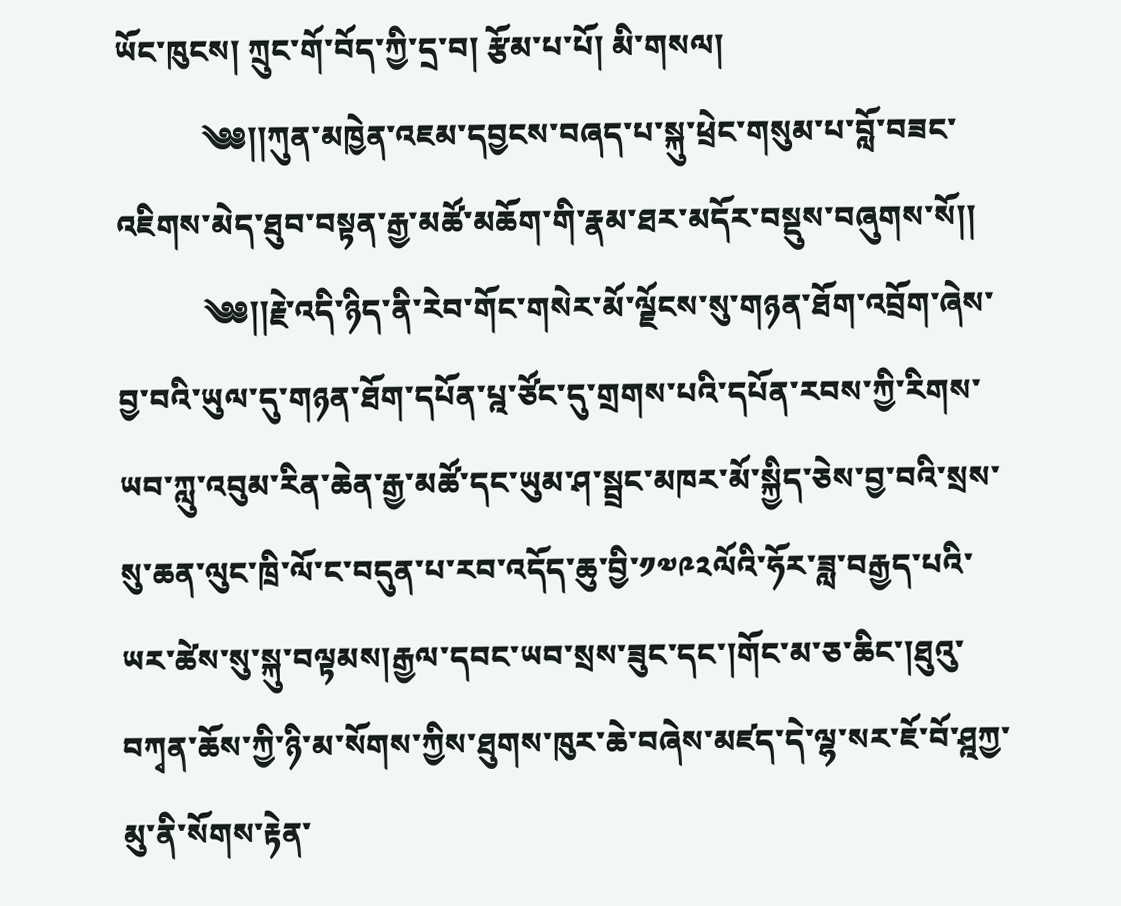ཡོང་ཁུངས། ཀྲུང་གོ་བོད་ཀྱི་དྲ་བ། རྩོམ་པ་པོ། མི་གསལ།
           ༄༅།།ཀུན་མཁྱེན་འཇམ་དབྱངས་བཞད་པ་སྐུ་ཕྲེང་གསུམ་པ་བློ་བཟང་འཇིགས་མེད་ཐུབ་བསྟན་རྒྱ་མཚོ་མཆོག་གི་རྣམ་ཐར་མདོར་བསྡུས་བཞུགས་སོ།།
           ༄༅།།རྗེ་འདི་ཉིད་ནི་རེབ་གོང་གསེར་མོ་ལྗོངས་སུ་གཉན་ཐོག་འབྲོག་ཞེས་བྱ་བའི་ཡུལ་དུ་གཉན་ཐོག་དཔོན་པྰ་ཙོང་དུ་གྲགས་པའི་དཔོན་རབས་ཀྱི་རིགས་ཡབ་ཀླུ་འབུམ་རིན་ཆེན་རྒྱ་མཚོ་དང་ཡུམ་ཤ་སྦྲང་མཁར་མོ་སྐྱིད་ཅེས་བྱ་བའི་སྲས་སུ་ཆན་ལུང་ཁྲི་ལོ་ང་བདུན་པ་རབ་འདོད་ཆུ་བྱི་༡༧༩༢ལོའི་ཧོར་ཟླ་བརྒྱད་པའི་ཡར་ཚེས་སུ་སྐུ་བལྟམས།རྒྱལ་དབང་ཡབ་སྲས་ཟུང་དང་།གོང་མ་ཅ་ཆིང་།ཐུའུ་བཀྭན་ཆོས་ཀྱི་ཉི་མ་སོགས་ཀྱིས་ཐུགས་ཁུར་ཆེ་བཞེས་མཛད་དེ་ལྷ་སར་ཇོ་བོ་ཤྰཀྱ་མུ་ནི་སོགས་རྟེན་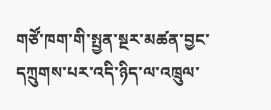གཙོ་ཁག་གི་སྤྱན་སྔར་མཚན་བྱང་དཀྲུགས་པར་འདི་ཉིད་ལ་འཁྲུལ་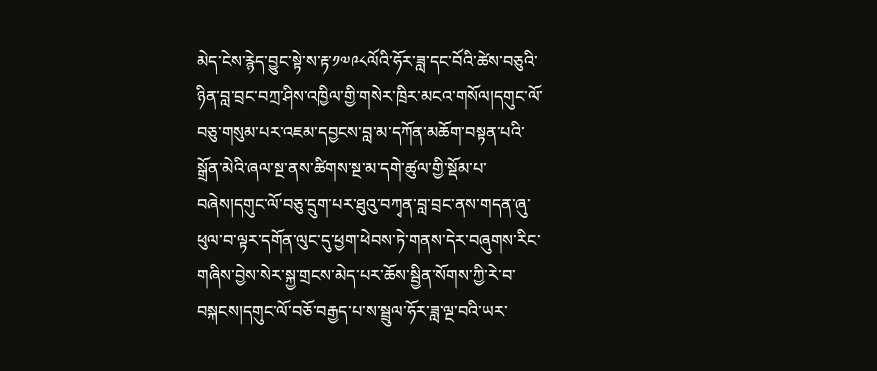མེད་ངེས་རྙེད་བྱུང་སྟེ་ས་རྟ་༡༧༩༨ལོའི་ཧོར་ཟླ་དང་བོའི་ཚེས་བཅུའི་ཉིན་བླ་བྲང་བཀྲ་ཤིས་འཁྱིལ་གྱི་གསེར་ཁྲིར་མངའ་གསོལ།དགུང་ལོ་བཅུ་གསུམ་པར་འཇམ་དབྱངས་བླ་མ་དཀོན་མཆོག་བསྟན་པའི་སྒྲོན་མེའི་ཞལ་སྔ་ནས་ཚིགས་སྔ་མ་དགེ་ཚུལ་གྱི་སྡོམ་པ་བཞེས།དགུང་ལོ་བཅུ་དྲུག་པར་ཐུའུ་བཀྭན་བླ་བྲང་ནས་གདན་ཞུ་ཕུལ་བ་ལྟར་དགོན་ལུང་དུ་ཕྱག་ཕེབས་ཏེ་གནས་དེར་བཞུགས་རིང་གཞིས་བྱེས་སེར་སྐྱ་གྲངས་མེད་པར་ཆོས་སྦྱིན་སོགས་ཀྱི་རེ་བ་བསྐངས།དགུང་ལོ་བཅོ་བརྒྱད་པ་ས་སྦྲུལ་ཧོར་ཟླ་ལྔ་བའི་ཡར་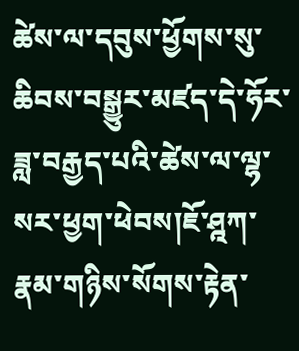ཚེས་ལ་དབུས་ཕྱོགས་སུ་ཆིབས་བསྒྱུར་མཛད་དེ་ཧོར་ཟླ་བརྒྱད་པའི་ཚེས་ལ་ལྷ་སར་ཕྱག་ཕེབས།ཇོ་ཤྰཀ་རྣམ་གཉིས་སོགས་རྟེན་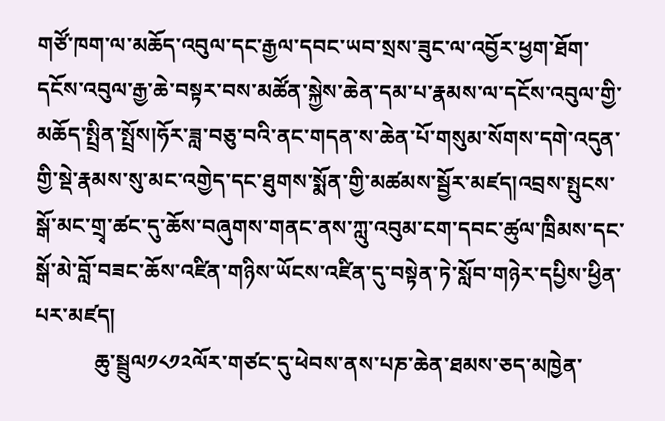གཙོ་ཁག་ལ་མཆོད་འབུལ་དང་རྒྱལ་དབང་ཡབ་སྲས་ཟུང་ལ་འབྱོར་ཕྱག་ཐོག་དངོས་འབུལ་རྒྱ་ཆེ་བསྟར་བས་མཚོན་སྐྱེས་ཆེན་དམ་པ་རྣམས་ལ་དངོས་འབུལ་གྱི་མཆོད་སྤྲིན་སྤྲོས།ཧོར་ཟླ་བཅུ་བའི་ནང་གདན་ས་ཆེན་པོ་གསུམ་སོགས་དགེ་འདུན་གྱི་སྡེ་རྣམས་སུ་མང་འགྱེད་དང་ཐུགས་སྨོན་གྱི་མཚམས་སྦྱོར་མཛད།འབྲས་སྤུངས་སྒོ་མང་གྲྭ་ཚང་དུ་ཆོས་བཞུགས་གནང་ནས་ཀླུ་འབུམ་ངག་དབང་ཚུལ་ཁྲིམས་དང་སྒོ་མེ་བློ་བཟང་ཆོས་འཛིན་གཉིས་ཡོངས་འཛིན་དུ་བསྟེན་ཏེ་སློབ་གཉེར་དཔྱིས་ཕྱིན་པར་མཛད།
           ཆུ་སྦྲུལ༡༨༡༢ལོར་གཙང་དུ་ཕེབས་ནས་པཎ་ཆེན་ཐམས་ཅད་མཁྱེན་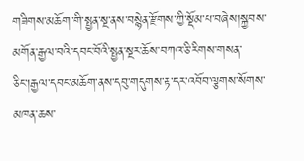གཟིགས་མཆོག་གི་སྤྱན་སྔ་ནས་བསྙེན་རྫོགས་ཀྱི་སྡོམ་པ་བཞེས།སྐྱབས་མགོན་རྒྱལ་བའི་དབང་བོའི་སྤྱན་སྔར་ཆོས་བཀའ་ཅི་རིགས་གསན་ཅིང་།རྒྱལ་དབང་མཆོག་ནས་དབུ་གདུགས་རྟ་དར་འབོབ་ལྕགས་སོགས་མཁན་ཆས་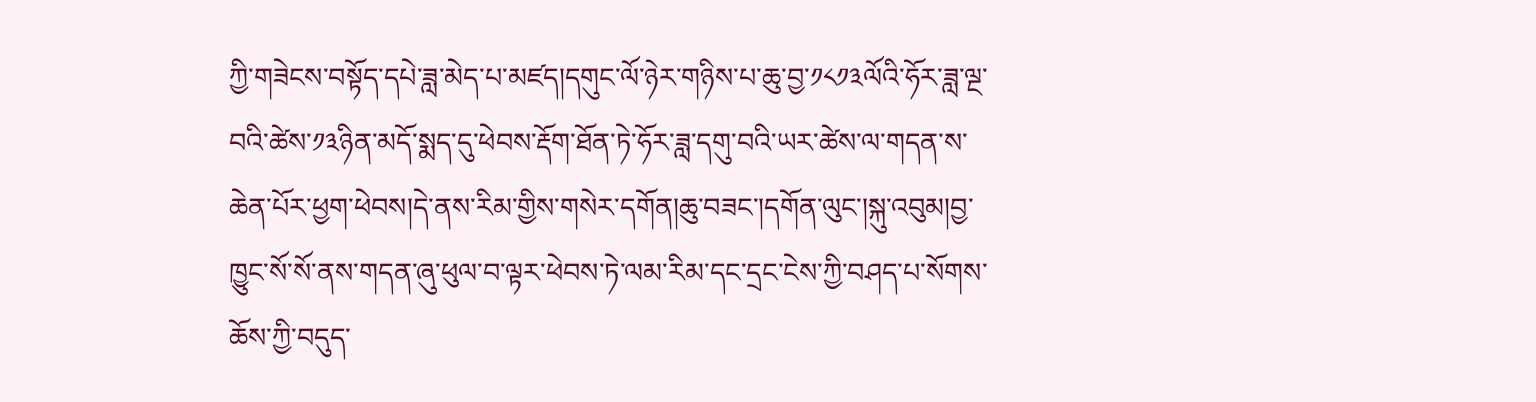ཀྱི་གཟེངས་བསྟོད་དཔེ་ཟླ་མེད་པ་མཛད།དགུང་ལོ་ཉེར་གཉིས་པ་ཆུ་བྱ་༡༨༡༣ལོའི་ཧོར་ཟླ་ལྔ་བའི་ཚེས་༡༣ཉིན་མདོ་སྨད་དུ་ཕེབས་རྡོག་ཐོན་ཏེ་ཧོར་ཟླ་དགུ་བའི་ཡར་ཚེས་ལ་གདན་ས་ཆེན་པོར་ཕྱག་ཕེབས།དེ་ནས་རིམ་གྱིས་གསེར་དགོན།ཆུ་བཟང་།དགོན་ལུང་།སྐུ་འབུམ།བྱ་ཁྱུང་སོ་སོ་ནས་གདན་ཞུ་ཕུལ་བ་ལྟར་ཕེབས་ཏེ་ལམ་རིམ་དང་དྲང་ངེས་ཀྱི་བཤད་པ་སོགས་ཆོས་ཀྱི་བདུད་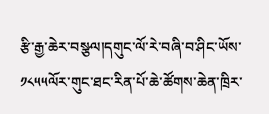རྩི་རྒྱ་ཆེར་བསྩལ།དགུང་ལོ་རེ་བཞི་བ་ཤིང་ཡོས་༡༨༥༥ལོར་གུང་ཐང་རིན་པོ་ཆེ་ཚོགས་ཆེན་ཁྲིར་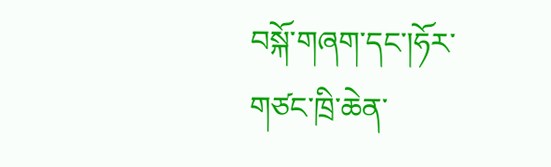བསྐོ་གཞག་དང་།ཧོར་གཙང་ཁྲི་ཆེན་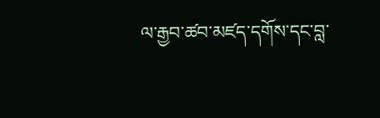ལ་རྒྱབ་ཚབ་མཛད་དགོས་དང་བླ་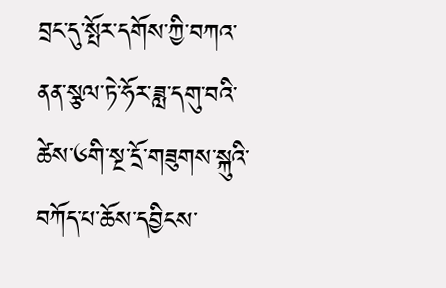བྲང་དུ་སྤོར་དགོས་ཀྱི་བཀའ་ནན་སྩལ་ཏེ་ཧོར་ཟླ་དགུ་བའི་ཚེས་༦གི་སྔ་དྲོ་གཟུགས་སྐུའི་བཀོད་པ་ཆོས་དབྱིངས་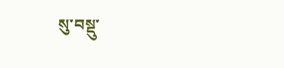སུ་བསྡུ་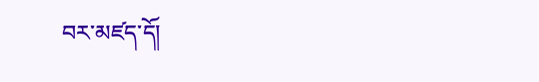བར་མཛད་དོ།